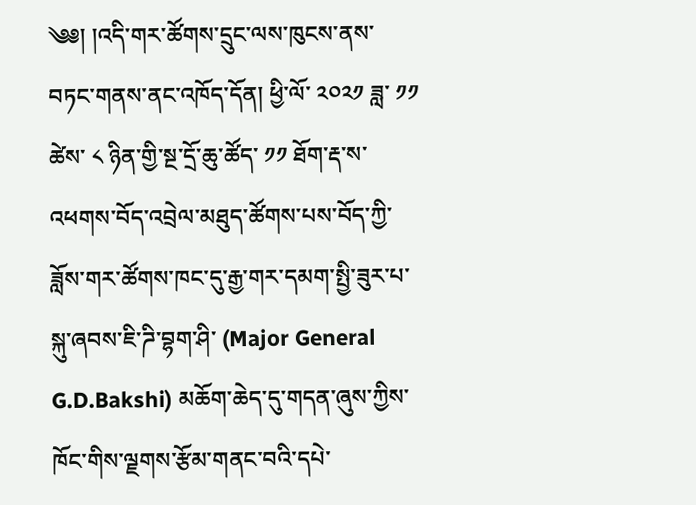༄༅། །འདི་གར་ཚོགས་དྲུང་ལས་ཁུངས་ནས་བཏང་གནས་ནང་འཁོད་དོན། ཕྱི་ལོ་ ༢༠༢༡ ཟླ་ ༡༡ ཚེས་ ༨ ཉིན་གྱི་སྔ་དྲོ་ཆུ་ཚོད་ ༡༡ ཐོག་རྡ་ས་འཕགས་བོད་འབྲེལ་མཐུད་ཚོགས་པས་བོད་ཀྱི་ཟློས་གར་ཚོགས་ཁང་དུ་རྒྱ་གར་དམག་སྤྱི་ཟུར་པ་སྐུ་ཞབས་ཇི་ཌི་བྷག་ཤི་ (Major General G.D.Bakshi) མཆོག་ཆེད་དུ་གདན་ཞུས་ཀྱིས་ཁོང་གིས་ལྗགས་རྩོམ་གནང་བའི་དཔེ་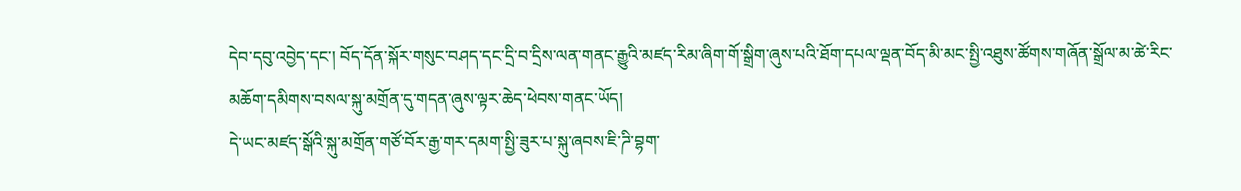དེབ་དབུ་འབྱེད་དང་། བོད་དོན་སྐོར་གསུང་བཤད་དང་དྲི་བ་དྲིས་ལན་གནང་རྒྱུའི་མཛད་རིམ་ཞིག་གོ་སྒྲིག་ཞུས་པའི་ཐོག་དཔལ་ལྡན་བོད་མི་མང་སྤྱི་འཐུས་ཚོགས་གཞོན་སྒྲོལ་མ་ཚེ་རིང་མཆོག་དམིགས་བསལ་སྐུ་མགྲོན་དུ་གདན་ཞུས་ལྟར་ཆེད་ཕེབས་གནང་ཡོད།
དེ་ཡང་མཛད་སྒོའི་སྐུ་མགྲོན་གཙོ་བོར་རྒྱ་གར་དམག་སྤྱི་ཟུར་པ་སྐུ་ཞབས་ཇི་ཌི་བྷག་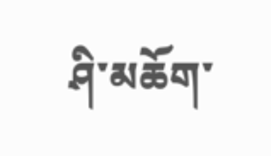ཤི་མཆོག་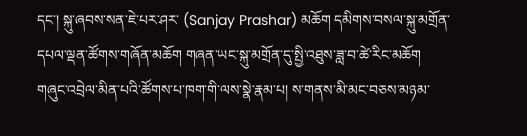དང་། སྐུ་ཞབས་སན་ཇེ་པར་ཤར་ (Sanjay Prashar) མཆོག དམིགས་བསལ་སྐུ་མགྲོན་དཔལ་ལྡན་ཚོགས་གཞོན་མཆོག གཞན་ཡང་སྐུ་མགྲོན་དུ་སྤྱི་འཐུས་ཟླ་བ་ཚེ་རིང་མཆོག གཞུང་འབྲེལ་མིན་པའི་ཚོགས་པ་ཁག་གི་ལས་སྣེ་རྣམ་པ། ས་གནས་མི་མང་བཅས་མཉམ་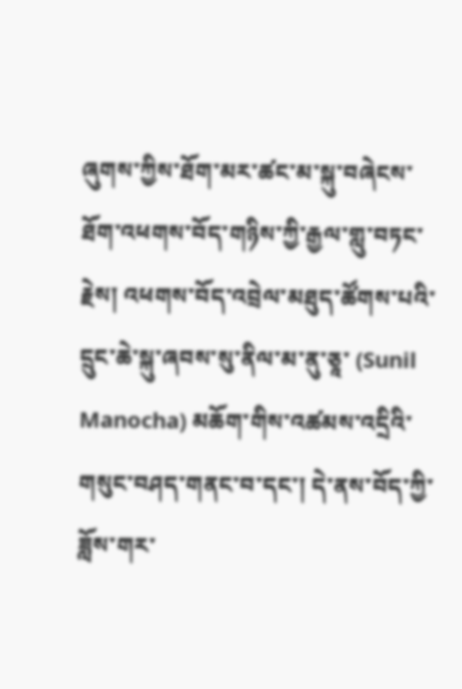ཞུགས་ཀྱིས་ཐོག་མར་ཚང་མ་སྐུ་བཞེངས་ཐོག་འཕགས་བོད་གཉིས་ཀྱི་རྒྱལ་གླུ་བཏང་རྗེས། འཕགས་བོད་འབྲེལ་མཐུད་ཚོགས་པའི་དྲུང་ཆེ་སྐུ་ཞབས་སུ་ནིལ་མ་ནུ་ཅཱ་ (Sunil Manocha) མཆོག་གིས་འཚམས་འདྲིའི་གསུང་བཤད་གནང་བ་དང་། དེ་ནས་བོད་ཀྱི་ཟློས་གར་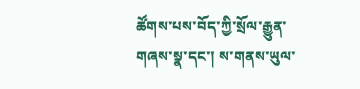ཚོགས་པས་བོད་ཀྱི་སྲོལ་རྒྱུན་གཞས་སྣ་དང་། ས་གནས་ཡུལ་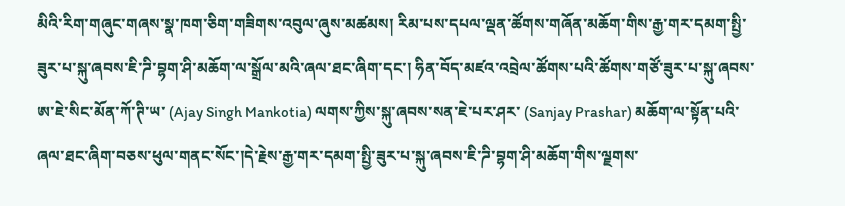མིའི་རིག་གཞུང་གཞས་སྣ་ཁག་ཅིག་གཟིགས་འབུལ་ཞུས་མཚམས། རིམ་པས་དཔལ་ལྡན་ཚོགས་གཞོན་མཆོག་གིས་རྒྱ་གར་དམག་སྤྱི་ཟུར་པ་སྐུ་ཞབས་ཇི་ཌི་བྷག་ཤི་མཆོག་ལ་སྒྲོལ་མའི་ཞལ་ཐང་ཞིག་དང་། ཧིན་བོད་མཛའ་འབྲེལ་ཚོགས་པའི་ཚོགས་གཙོ་ཟུར་པ་སྐུ་ཞབས་ཨ་ཇེ་སིང་མོན་ཀོ་ཊི་ཡ་ (Ajay Singh Mankotia) ལགས་ཀྱིས་སྐུ་ཞབས་སན་ཇེ་པར་ཤར་ (Sanjay Prashar) མཆོག་ལ་སྟོན་པའི་ཞལ་ཐང་ཞིག་བཅས་ཕུལ་གནང་སོང་།དེ་རྗེས་རྒྱ་གར་དམག་སྤྱི་ཟུར་པ་སྐུ་ཞབས་ཇི་ཌི་བྷག་ཤི་མཆོག་གིས་ལྗགས་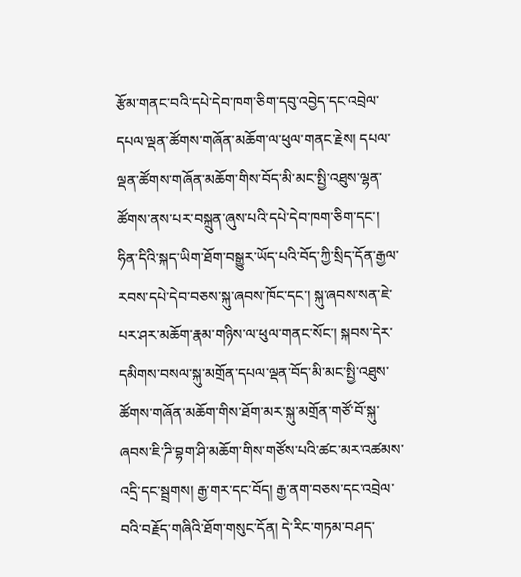རྩོམ་གནང་བའི་དཔེ་དེབ་ཁག་ཅིག་དབུ་འབྱེད་དང་འབྲེལ་དཔལ་ལྡན་ཚོགས་གཞོན་མཆོག་ལ་ཕུལ་གནང་རྗེས། དཔལ་ལྡན་ཚོགས་གཞོན་མཆོག་གིས་བོད་མི་མང་སྤྱི་འཐུས་ལྷན་ཚོགས་ནས་པར་བསྐྲུན་ཞུས་པའི་དཔེ་དེབ་ཁག་ཅིག་དང་། ཧིན་དིའི་སྐད་ཡིག་ཐོག་བསྒྱུར་ཡོད་པའི་བོད་ཀྱི་སྲིད་དོན་རྒྱལ་རབས་དཔེ་དེབ་བཅས་སྐུ་ཞབས་ཁོང་དང་། སྐུ་ཞབས་སན་ཇེ་པར་ཤར་མཆོག་རྣམ་གཉིས་ལ་ཕུལ་གནང་སོང་། སྐབས་དེར་དམིགས་བསལ་སྐུ་མགྲོན་དཔལ་ལྡན་བོད་མི་མང་སྤྱི་འཐུས་ཚོགས་གཞོན་མཆོག་གིས་ཐོག་མར་སྐུ་མགྲོན་གཙོ་བོ་སྐུ་ཞབས་ཇི་ཌི་བྷག་ཤི་མཆོག་གིས་གཙོས་པའི་ཚང་མར་འཚམས་འདྲི་དང་སྦྲགས། རྒྱ་གར་དང་བོད། རྒྱ་ནག་བཅས་དང་འབྲེལ་བའི་བརྗོད་གཞིའི་ཐོག་གསུང་དོན། དེ་རིང་གཏམ་བཤད་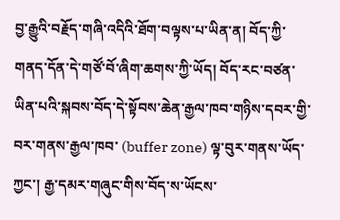བྱ་རྒྱུའི་བརྗོད་གཞི་འདིའི་ཐོག་བལྟས་པ་ཡིན་ན། བོད་ཀྱི་གནད་དོན་དེ་གཙོ་བོ་ཞིག་ཆགས་ཀྱི་ཡོད། བོད་རང་བཙན་ཡིན་པའི་སྐབས་བོད་དེ་སྟོབས་ཆེན་རྒྱལ་ཁབ་གཉིས་དབར་གྱི་བར་གནས་རྒྱལ་ཁབ་ (buffer zone) ལྟ་བུར་གནས་ཡོད་ཀྱང་། རྒྱ་དམར་གཞུང་གིས་བོད་ས་ཡོངས་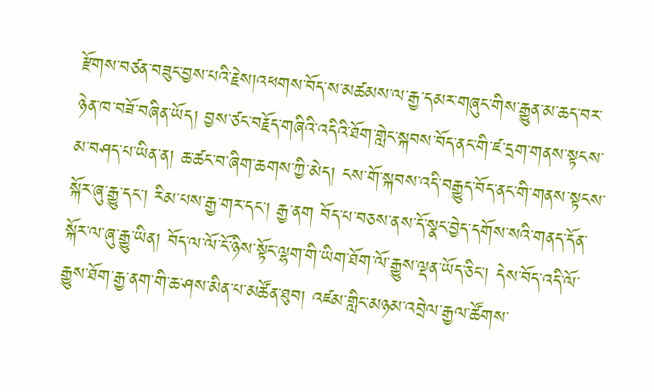རྫོགས་བཙན་བཟུང་བྱས་པའི་རྗེས།འཕགས་བོད་ས་མཚམས་ལ་རྒྱ་དམར་གཞུང་གིས་རྒྱུན་མ་ཆད་བར་ཉེན་ཁ་བཟོ་བཞིན་ཡོད། བྱས་ཙང་བརྗོད་གཞིའི་འདིའི་ཐོག་གླེང་སྐབས་བོད་ནང་གི་ཛ་དྲག་གནས་སྟངས་མ་བཤད་པ་ཡིན་ན། ཆ་ཚང་བ་ཞིག་ཆགས་ཀྱི་མེད། ངས་གོ་སྐབས་འདི་བརྒྱུད་བོད་ནང་གི་གནས་སྟངས་སྐོར་ཞུ་རྒྱུ་དང་། རིམ་པས་རྒྱ་གར་དང་། རྒྱ་ནག བོད་པ་བཅས་ནས་དོ་སྣང་བྱེད་དགོས་སའི་གནད་དོན་སྐོར་ལ་ཞུ་རྒྱུ་ཡིན། བོད་ལ་ལོ་ངོ་ཉིས་སྟོང་ལྷག་གི་ཡིག་ཐོག་ལོ་རྒྱུས་ལྡན་ཡོད་ཅིང་། དེས་བོད་འདི་ལོ་རྒྱུས་ཐོག་རྒྱ་ནག་གི་ཆ་ཤས་མིན་པ་མཚོན་ཐུབ། འཛམ་གླིང་མཉམ་འབྲེལ་རྒྱལ་ཚོགས་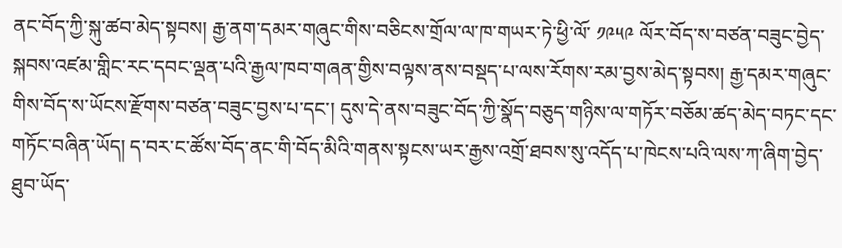ནང་བོད་ཀྱི་སྐུ་ཚབ་མེད་སྟབས། རྒྱ་ནག་དམར་གཞུང་གིས་བཅིངས་གྲོལ་ལ་ཁ་གཡར་ཏེ་ཕྱི་ལོ་ ༡༩༥༩ ལོར་བོད་ས་བཙན་བཟུང་བྱེད་སྐབས་འཛམ་གླིང་རང་དབང་ལྡན་པའི་རྒྱལ་ཁབ་གཞན་གྱིས་བལྟས་ནས་བསྡད་པ་ལས་རོགས་རམ་བྱས་མེད་སྟབས། རྒྱ་དམར་གཞུང་གིས་བོད་ས་ཡོངས་རྫོགས་བཙན་བཟུང་བྱས་པ་དང་། དུས་དེ་ནས་བཟུང་བོད་ཀྱི་སྣོད་བཅུད་གཉིས་ལ་གཏོར་བཅོམ་ཚད་མེད་བཏང་དང་གཏོང་བཞིན་ཡོད། ད་བར་ང་ཚོས་བོད་ནང་གི་བོད་མིའི་གནས་སྟངས་ཡར་རྒྱས་འགྲོ་ཐབས་སུ་འདོད་པ་ཁེངས་པའི་ལས་ཀ་ཞིག་བྱེད་ཐུབ་ཡོད་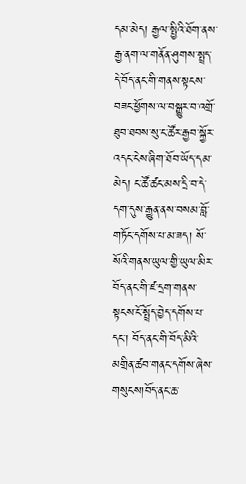དམ་མེད། རྒྱལ་སྤྱིའི་ཐོག་ནས་རྒྱ་ནག་ལ་གནོན་ཤུགས་སྤྲད་དེ་བོད་ནང་གི་གནས་སྟངས་བཟང་ཕྱོགས་ལ་བསྒྱུར་བ་འགྲོ་ཐུབ་ཐབས་སུ་ང་ཚོར་རྒྱབ་སྐྱོར་འདང་ངེས་ཞིག་ཐོབ་ཡོད་དམ་མེད། ང་ཚོ་ཚང་མས་དྲི་བ་དེ་དག་དུས་རྒྱུན་ནས་བསམ་བློ་གཏོང་དགོས་པ་མ་ཟད། སོ་སོའི་གནས་ཡུལ་གྱི་ཡུལ་མིར་བོད་ནང་གི་ཛ་དྲག་གནས་སྟངས་ངོ་སྤྲོད་བྱེད་དགོས་པ་དང་། བོད་ནང་གི་བོད་མིའི་མགྲིན་ཚབ་གནང་དགོས་ཞེས་གསུངས།བོད་ནང་ཆ་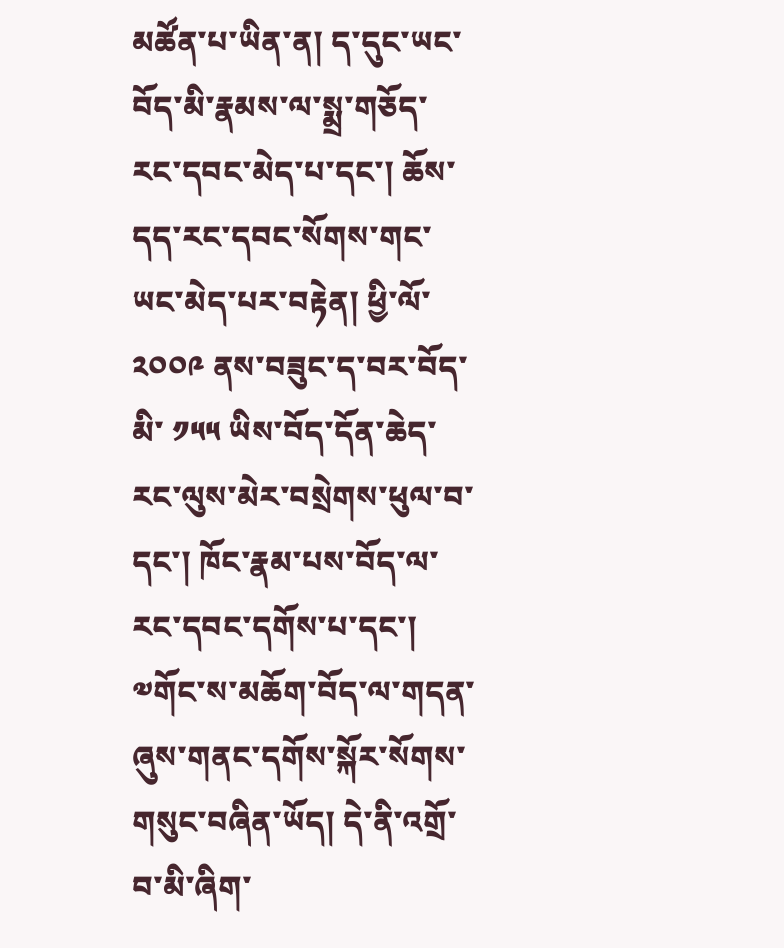མཚོན་པ་ཡིན་ན། ད་དུང་ཡང་བོད་མི་རྣམས་ལ་སྨྲ་གཅོད་རང་དབང་མེད་པ་དང་། ཆོས་དད་རང་དབང་སོགས་གང་ཡང་མེད་པར་བརྟེན། ཕྱི་ལོ་ ༢༠༠༩ ནས་བཟུང་ད་བར་བོད་མི་ ༡༥༥ ཡིས་བོད་དོན་ཆེད་རང་ལུས་མེར་བསྲེགས་ཕུལ་བ་དང་། ཁོང་རྣམ་པས་བོད་ལ་རང་དབང་དགོས་པ་དང་། ༧གོང་ས་མཆོག་བོད་ལ་གདན་ཞུས་གནང་དགོས་སྐོར་སོགས་གསུང་བཞིན་ཡོད། དེ་ནི་འགྲོ་བ་མི་ཞིག་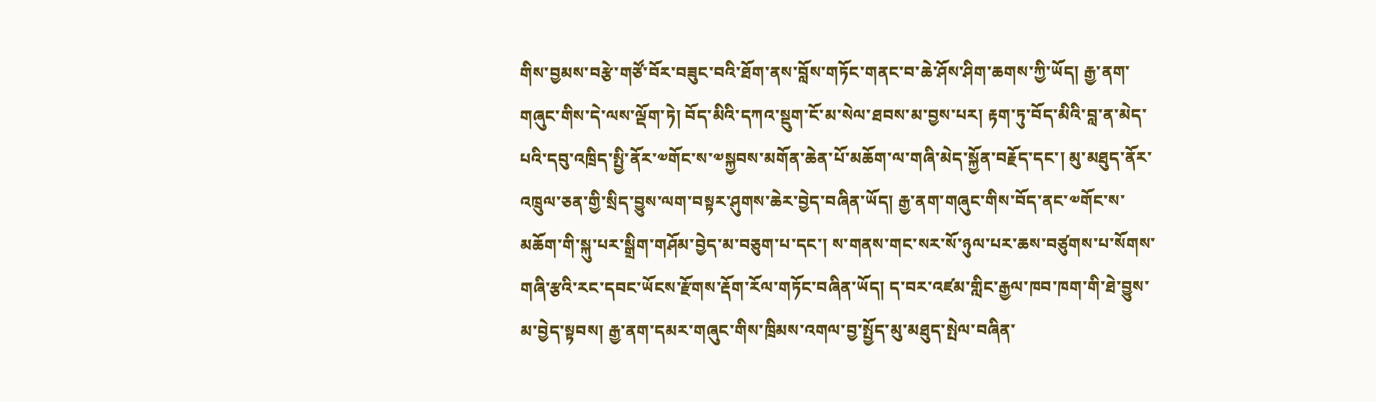གིས་བྱམས་བརྩེ་གཙོ་བོར་བཟུང་བའི་ཐོག་ནས་བློས་གཏོང་གནང་བ་ཆེ་ཤོས་ཤིག་ཆགས་ཀྱི་ཡོད། རྒྱ་ནག་གཞུང་གིས་དེ་ལས་ལྡོག་ཏེ། བོད་མིའི་དཀའ་སྡུག་ངོ་མ་སེལ་ཐབས་མ་བྱས་པར། རྟག་ཏུ་བོད་མིའི་བླ་ན་མེད་པའི་དབུ་འཁྲིད་སྤྱི་ནོར་༧གོང་ས་༧སྐྱབས་མགོན་ཆེན་པོ་མཆོག་ལ་གཞི་མེད་སྐྱོན་བརྗོད་དང་། མུ་མཐུད་ནོར་འཁྲུལ་ཅན་གྱི་སྲིད་བྱུས་ལག་བསྟར་ཤུགས་ཆེར་བྱེད་བཞིན་ཡོད། རྒྱ་ནག་གཞུང་གིས་བོད་ནང་༧གོང་ས་མཆོག་གི་སྐུ་པར་སྒྲིག་གཤོམ་བྱེད་མ་བཅུག་པ་དང་། ས་གནས་གང་སར་སོ་ཉུལ་པར་ཆས་བཙུགས་པ་སོགས་གཞི་རྩའི་རང་དབང་ཡོངས་རྫོགས་རྡོག་རོལ་གཏོང་བཞིན་ཡོད། ད་བར་འཛམ་གླིང་རྒྱལ་ཁབ་ཁག་གི་ཐེ་བྱུས་མ་བྱེད་སྟབས། རྒྱ་ནག་དམར་གཞུང་གིས་ཁྲིམས་འགལ་བྱ་སྤྱོད་མུ་མཐུད་སྤེལ་བཞིན་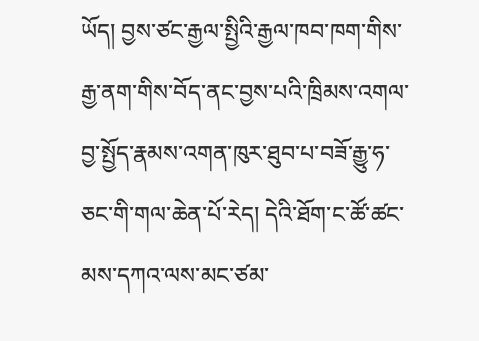ཡོད། བྱས་ཙང་རྒྱལ་སྤྱིའི་རྒྱལ་ཁབ་ཁག་གིས་རྒྱ་ནག་གིས་བོད་ནང་བྱས་པའི་ཁྲིམས་འགལ་བྱ་སྤྱོད་རྣམས་འགན་ཁུར་ཐུབ་པ་བཟོ་རྒྱུ་ཧ་ཅང་གི་གལ་ཆེན་པོ་རེད། དེའི་ཐོག་ང་ཚོ་ཚང་མས་དཀའ་ལས་མང་ཙམ་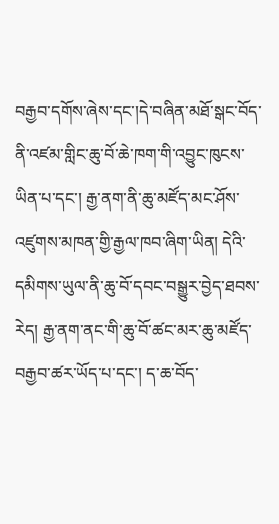བརྒྱབ་དགོས་ཞེས་དང་།དེ་བཞིན་མཐོ་སྒང་བོད་ནི་འཛམ་གླིང་ཆུ་བོ་ཆེ་ཁག་གི་འབྱུང་ཁུངས་ཡིན་པ་དང་། རྒྱ་ནག་ནི་ཆུ་མཛོད་མང་ཤོས་འཛུགས་མཁན་གྱི་རྒྱལ་ཁབ་ཞིག་ཡིན། དེའི་དམིགས་ཡུལ་ནི་ཆུ་བོ་དབང་བསྒྱུར་བྱེད་ཐབས་རེད། རྒྱ་ནག་ནང་གི་ཆུ་བོ་ཚང་མར་ཆུ་མཛོད་བརྒྱབ་ཚར་ཡོད་པ་དང་། ད་ཆ་བོད་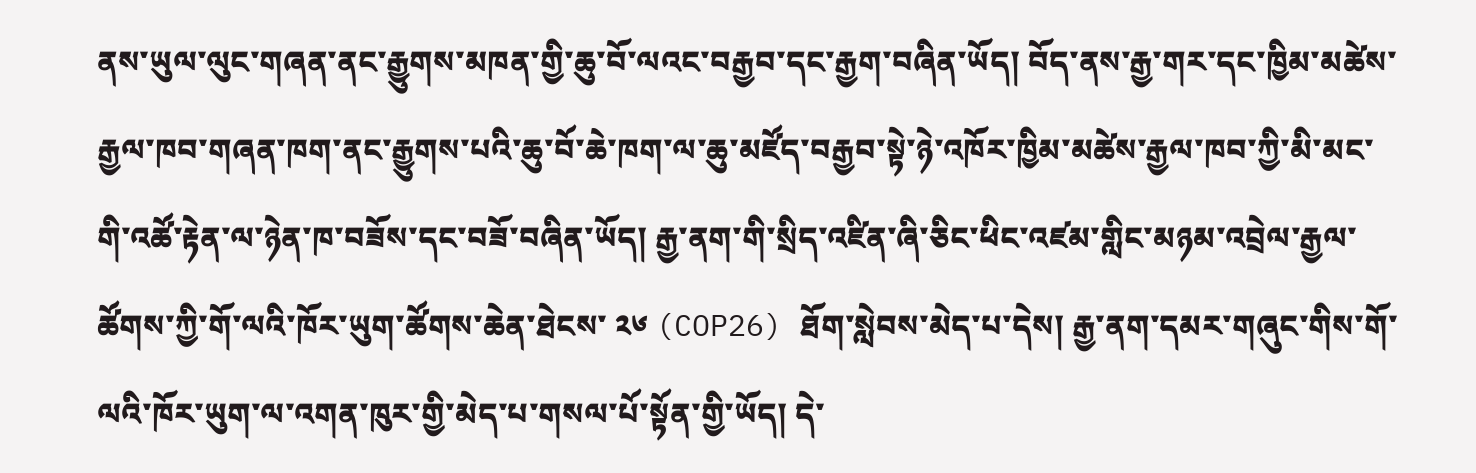ནས་ཡུལ་ལུང་གཞན་ནང་རྒྱུགས་མཁན་གྱི་ཆུ་བོ་ལའང་བརྒྱབ་དང་རྒྱག་བཞིན་ཡོད། བོད་ནས་རྒྱ་གར་དང་ཁྱིམ་མཚེས་རྒྱལ་ཁབ་གཞན་ཁག་ནང་རྒྱུགས་པའི་ཆུ་བོ་ཆེ་ཁག་ལ་ཆུ་མཛོད་བརྒྱབ་སྟེ་ཉེ་འཁོར་ཁྱིམ་མཚེས་རྒྱལ་ཁབ་ཀྱི་མི་མང་གི་འཚོ་རྟེན་ལ་ཉེན་ཁ་བཟོས་དང་བཟོ་བཞིན་ཡོད། རྒྱ་ནག་གི་སྲིད་འཛིན་ཞི་ཅིང་ཕིང་འཛམ་གླིང་མཉམ་འབྲེལ་རྒྱལ་ཚོགས་ཀྱི་གོ་ལའི་ཁོར་ཡུག་ཚོགས་ཆེན་ཐེངས་ ༢༦ (COP26) ཐོག་སླེབས་མེད་པ་དེས། རྒྱ་ནག་དམར་གཞུང་གིས་གོ་ལའི་ཁོར་ཡུག་ལ་འགན་ཁུར་གྱི་མེད་པ་གསལ་པོ་སྟོན་གྱི་ཡོད། དེ་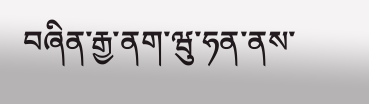བཞིན་རྒྱ་ནག་ཝུ་ཧན་ནས་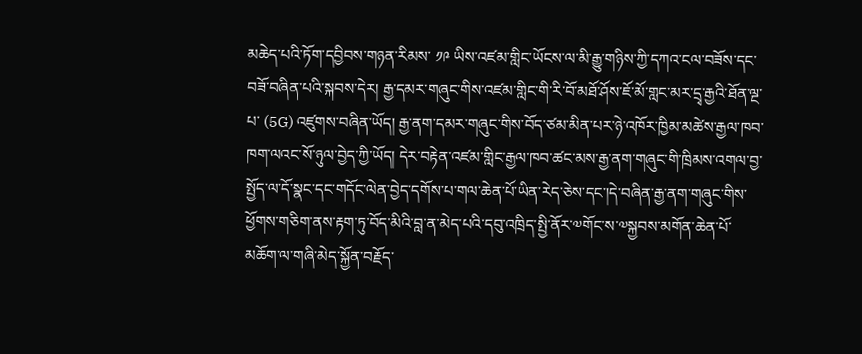མཆེད་པའི་ཏོག་དབྱིབས་གཉན་རིམས་ ༡༩ ཡིས་འཛམ་གླིང་ཡོངས་ལ་མི་རྒྱུ་གཉིས་ཀྱི་དཀའ་ངལ་བཟོས་དང་བཟོ་བཞིན་པའི་སྐབས་དེར། རྒྱ་དམར་གཞུང་གིས་འཛམ་གླིང་གི་རི་བོ་མཐོ་ཤོས་ཇོ་མོ་གླང་མར་དྲྭ་རྒྱའི་ཐོན་ལྔ་པ་ (5G) འཛུགས་བཞིན་ཡོད། རྒྱ་ནག་དམར་གཞུང་གིས་བོད་ཙམ་མིན་པར་ཉེ་འཁོར་ཁྱིམ་མཚེས་རྒྱལ་ཁབ་ཁག་ལའང་སོ་ཉུལ་བྱེད་ཀྱི་ཡོད། དེར་བརྟེན་འཛམ་གླིང་རྒྱལ་ཁབ་ཚང་མས་རྒྱ་ནག་གཞུང་གི་ཁྲིམས་འགལ་བྱ་སྤྱོད་ལ་དོ་སྣང་དང་གདོང་ལེན་བྱེད་དགོས་པ་གལ་ཆེན་པོ་ཡིན་རེད་ཅེས་དང་།དེ་བཞིན་རྒྱ་ནག་གཞུང་གིས་ཕྱོགས་གཅིག་ནས་རྟག་ཏུ་བོད་མིའི་བླ་ན་མེད་པའི་དབུ་འཁྲིད་སྤྱི་ནོར་༧གོང་ས་༧སྐྱབས་མགོན་ཆེན་པོ་མཆོག་ལ་གཞི་མེད་སྐྱོན་བརྗོད་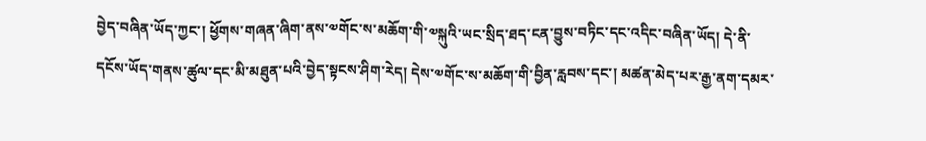བྱེད་བཞིན་ཡོད་ཀྱང་། ཕྱོགས་གཞན་ཞིག་ནས་༧གོང་ས་མཆོག་གི་༧སྐུའི་ཡང་སྲིད་ཐད་ངན་བྱུས་བཏིང་དང་འདིང་བཞིན་ཡོད། དེ་ནི་དངོས་ཡོད་གནས་ཚུལ་དང་མི་མཐུན་པའི་བྱེད་སྟངས་ཤིག་རེད། དེས་༧གོང་ས་མཆོག་གི་བྱིན་རླབས་དང་། མཚན་མེད་པར་རྒྱ་ནག་དམར་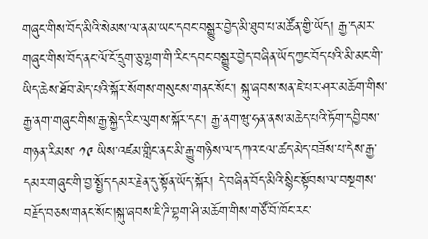གཞུང་གིས་བོད་མིའི་སེམས་ལ་ནམ་ཡང་དབང་བསྒྱུར་བྱེད་མི་ཐུབ་པ་མཚོན་གྱི་ཡོད། རྒྱ་དམར་གཞུང་གིས་བོད་ནང་ལོ་ངོ་དྲུག་ཅུ་ལྷག་གི་རིང་དབང་བསྒྱུར་བྱེད་བཞིན་ཡོད་ཀྱང་བོད་པའི་མི་མང་གི་ཡིད་ཆེས་ཐོབ་མེད་པའི་སྐོར་སོགས་གསུངས་གནང་སོང་། སྐུ་ཞབས་སན་ཇེ་པར་ཤར་མཆོག་གིས་རྒྱ་ནག་གཞུང་གིས་རྒྱ་སྐྱེད་རིང་ལུགས་སྐོར་དང་། རྒྱ་ནག་ཝུ་ཧན་ནས་མཆེད་པའི་ཏོག་དབྱིབས་གཉན་རིམས་ ༡༩ ཡིས་འཛམ་གླིང་ནང་མི་རྒྱུ་གཉིས་ལ་དཀའ་ངལ་ཚད་མེད་བཟོས་པ་དེས་རྒྱ་དམར་གཞུང་གི་བྱ་སྤྱོད་དམར་རྗེན་དུ་སྟོན་ཡོད་སྐོར། དེ་བཞིན་བོད་མིའི་སྙིང་སྟོབས་ལ་བསྔགས་བརྗོད་བཅས་གནང་སོང་།སྐུ་ཞབས་ཇི་ཌི་བྷག་ཤི་མཆོག་གིས་གཙོ་བོ་ཁོང་རང་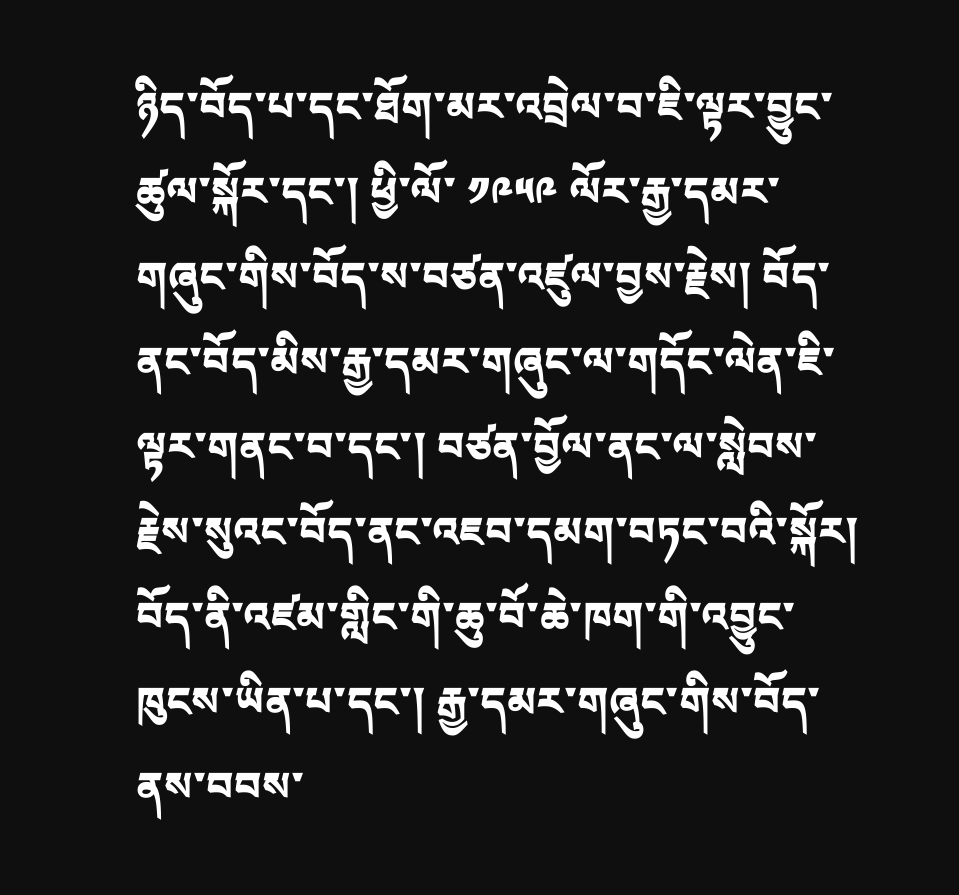ཉིད་བོད་པ་དང་ཐོག་མར་འབྲེལ་བ་ཇི་ལྟར་བྱུང་ཚུལ་སྐོར་དང་། ཕྱི་ལོ་ ༡༩༥༩ ལོར་རྒྱ་དམར་གཞུང་གིས་བོད་ས་བཙན་འཛུལ་བྱས་རྗེས། བོད་ནང་བོད་མིས་རྒྱ་དམར་གཞུང་ལ་གདོང་ལེན་ཇི་ལྟར་གནང་བ་དང་། བཙན་བྱོལ་ནང་ལ་སླེབས་རྗེས་སུའང་བོད་ནང་འཇབ་དམག་བཏང་བའི་སྐོར། བོད་ནི་འཛམ་གླིང་གི་ཆུ་བོ་ཆེ་ཁག་གི་འབྱུང་ཁུངས་ཡིན་པ་དང་། རྒྱ་དམར་གཞུང་གིས་བོད་ནས་བབས་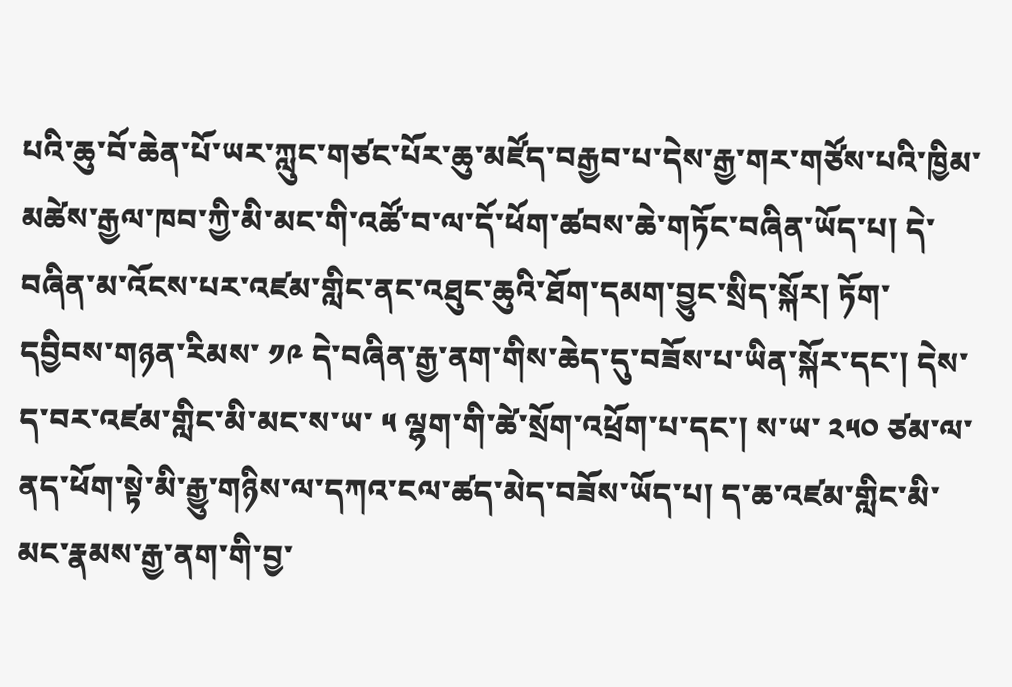པའི་ཆུ་བོ་ཆེན་པོ་ཡར་ཀླུང་གཙང་པོར་ཆུ་མཛོད་བརྒྱབ་པ་དེས་རྒྱ་གར་གཙོས་པའི་ཁྱིམ་མཚེས་རྒྱལ་ཁབ་ཀྱི་མི་མང་གི་འཚོ་བ་ལ་དོ་ཕོག་ཚབས་ཆེ་གཏོང་བཞིན་ཡོད་པ། དེ་བཞིན་མ་འོངས་པར་འཛམ་གླིང་ནང་འཐུང་ཆུའི་ཐོག་དམག་བྱུང་སྲིད་སྐོར། ཏོག་དབྱིབས་གཉན་རིམས་ ༡༩ དེ་བཞིན་རྒྱ་ནག་གིས་ཆེད་དུ་བཟོས་པ་ཡིན་སྐོར་དང་། དེས་ད་བར་འཛམ་གླིང་མི་མང་ས་ཡ་ ༥ ལྷག་གི་ཚེ་སྲོག་འཕྲོག་པ་དང་། ས་ཡ་ ༢༥༠ ཙམ་ལ་ནད་ཕོག་སྟེ་མི་རྒྱུ་གཉིས་ལ་དཀའ་ངལ་ཚད་མེད་བཟོས་ཡོད་པ། ད་ཆ་འཛམ་གླིང་མི་མང་རྣམས་རྒྱ་ནག་གི་བྱ་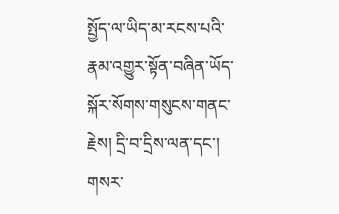སྤྱོད་ལ་ཡིད་མ་རངས་པའི་རྣམ་འགྱུར་སྟོན་བཞིན་ཡོད་སྐོར་སོགས་གསུངས་གནང་རྗེས། དྲི་བ་དྲིས་ལན་དང་། གསར་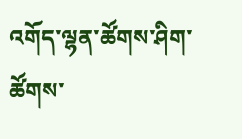འགོད་ལྷན་ཚོགས་ཤིག་ཚོགས་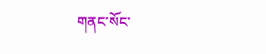གནང་སོང་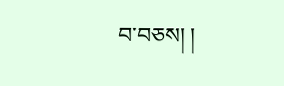བ་བཅས། །